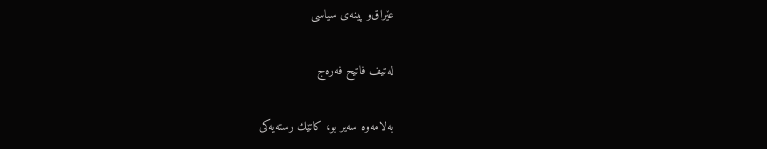عێراق‌و پینه‌ی‌ سیاسی‌

له‌تیف فاتیح فه‌ره‌ج

به‌لامه‌وه‌ سه‌یر بو، كاتێك رسته‌یه‌كی‌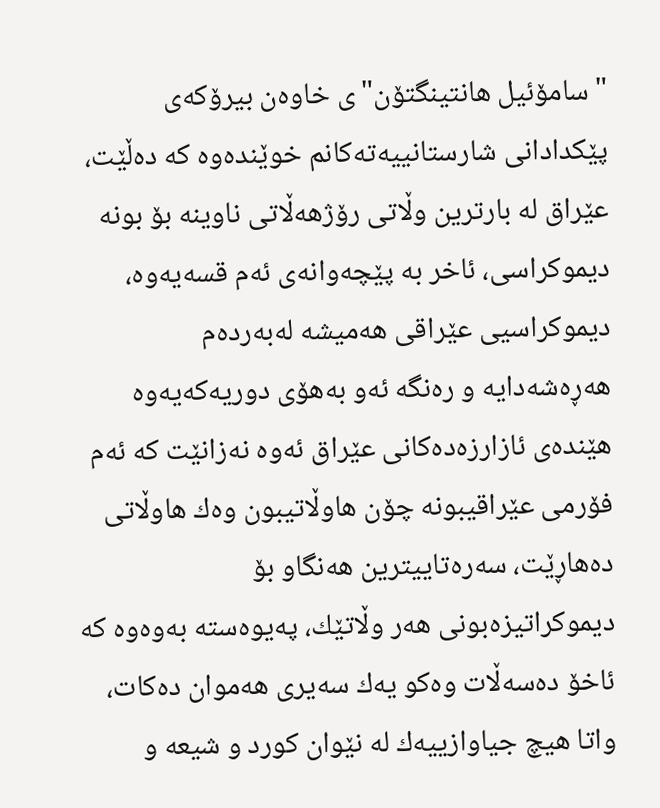"سامۆئیل هانتینگتۆن"ی‌ خاوه‌ن بیرۆكه‌ی‌ پێكدادانی‌ شارستانییه‌ته‌كانم خوێنده‌وه‌ كه‌ ده‌ڵێت، عێراق له‌ بارترین وڵاتی‌ رۆژهه‌ڵاتی‌ ناوینه‌ بۆ بونه‌ دیموكراسی‌، ئاخر به‌ پێچه‌وانه‌ی‌ ئه‌م قسه‌یه‌وه‌، دیموكراسیی‌ عێراقی‌ هه‌میشه‌ له‌به‌رده‌م هه‌ڕه‌شه‌دایه‌ ‌و ره‌نگه‌ ئه‌و به‌هۆی‌ دوریه‌كه‌یه‌وه‌ هێنده‌ی‌ ئازارزه‌ده‌كانی‌ عێراق ئه‌وه‌ نه‌زانێت كه‌ ئه‌م فۆرمی‌ عێراقیبونه‌ چۆن هاوڵاتیبون وه‌ك هاوڵاتی‌ ده‌هاڕێت، سه‌ره‌تاییترین هه‌نگاو بۆ دیموكراتیزه‌بونی‌ هه‌ر وڵاتێك، په‌یوه‌سته‌ به‌وه‌وه‌ كه‌ ئاخۆ ده‌سه‌ڵات وه‌كو یه‌ك سه‌یری‌ هه‌موان ده‌كات، واتا هیچ جیاوازییه‌ك له‌ نێوان كورد ‌و شیعه‌ و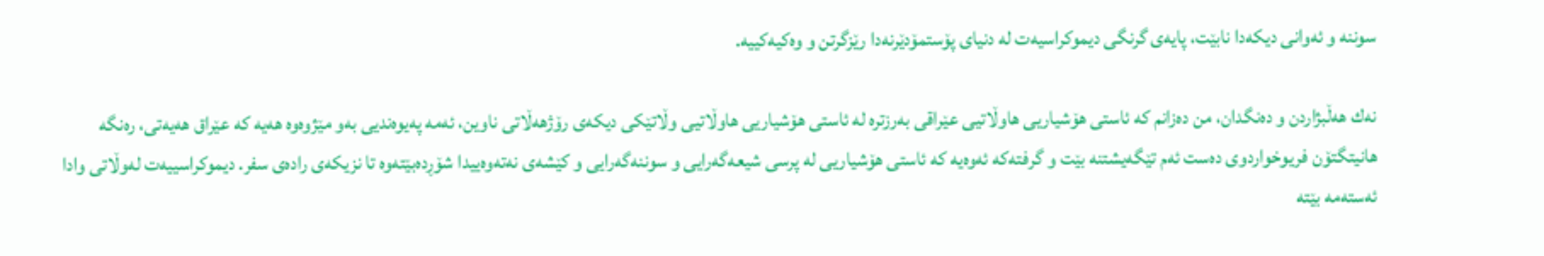سوننه‌ و ئه‌وانی‌ دیكه‌دا نابێت، پایه‌ی‌ گرنگی‌ دیموكراسیه‌ت له‌ دنیای‌ پۆستمۆدێرنه‌دا رێزگرتن ‌و وه‌كیه‌كییه‌.

نه‌ك هه‌ڵبژاردن ‌و ده‌نگدان، من ده‌زانم كه‌ ئاستی‌ هۆشیاریی‌ هاوڵاتیی‌ عێراقی‌ به‌رزتره‌ له‌ ئاستی‌ هۆشیاریی‌ هاوڵاتیی‌ وڵاتێكی‌ دیكه‌ی‌ رۆژهه‌ڵاتی‌ ناوین، ئه‌مه‌ په‌یوه‌ندیی به‌و مێژوه‌وه‌ هه‌یه‌ كه‌ عێراق هه‌یه‌تی‌، ره‌نگه‌ هانیتگتۆن فریوخواردوی‌ ده‌ست ئه‌م تێگه‌یشتنه‌ بێت ‌و گرفته‌كه‌ ئه‌وه‌یه‌ كه‌ ئاستی‌ هۆشیاریی‌ له‌ پرسی‌ شیعه‌گه‌رایی‌ ‌و سوننه‌گه‌رایی‌ ‌و كێشه‌ی‌ نه‌ته‌وه‌ییدا شۆڕده‌بێته‌وه‌ تا نزیكه‌ی‌ راده‌ی سفر. دیموكراسییه‌ت له‌وڵاتی‌ وادا ئه‌سته‌مه‌ بێته‌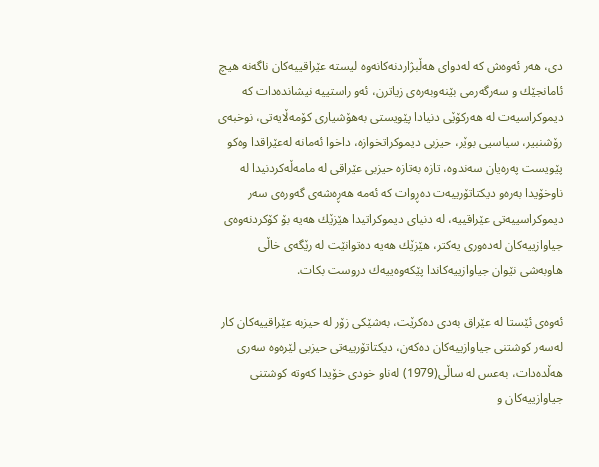دی‌، هه‌ر ئه‌وه‌ش كه‌ له‌دوای‌ هه‌ڵبژاردنه‌كانه‌وه‌ لیسته‌ عێراقییه‌كان ناگه‌نه‌ هیچ ئامانجێك ‌و سه‌رگه‌رمی‌ بێنه‌وبه‌ره‌ی‌ زیاترن، ئه‌و راستییه‌ نیشانده‌دات كه‌ دیموكراسیه‌ت له‌ هه‌ركۆێی‌ دنیادا پێویستی‌ به‌هۆشیاری‌ كۆمه‌ڵایه‌تی‌، نوخبه‌ی‌ رۆشنبیر، سیاسیی‌ بوێر، حیزبی‌ دیموكراتخوازه‌، داخوا ئه‌مانه‌ له‌عێراقدا وه‌كو پێویست په‌ره‌یان سه‌ندوه‌، تازه‌ به‌تازه‌ حیزبی عێراقی‌ له‌ مامه‌ڵه‌كردنیدا له‌ ناوخۆیدا به‌ره‌و دیكتاتۆرییه‌ت ده‌ڕوات كه‌ ئه‌مه‌ هه‌ڕه‌شه‌ی‌ گه‌وره‌ی‌ سه‌ر دیموكراسییه‌تی‌ عێراقییه‌، له‌ دنیای‌ دیموكراتیدا هێزێك هه‌یه‌ بۆ كۆكردنه‌وه‌ی‌ جیاوازییه‌كان له‌ده‌وری‌ یه‌كتر، هێزێك هه‌یه‌ ده‌توانێت له‌ رێگه‌ی‌ خاڵی‌ هاوبه‌شی‌ نێوان جیاوازییه‌كاندا پێكه‌وه‌ییه‌ك دروست بكات.

ئه‌وه‌ی‌ ئێستا له‌ عێراق به‌دی‌ ده‌كرێت، به‌شێكی‌ زۆر له‌ حیزبه‌ عێراقییه‌كان كار له‌سه‌ر كوشتنی‌ جیاوازییه‌كان ده‌كه‌ن، دیكتاتۆرییه‌تی‌ حیزبی‌ لێره‌وه‌ سه‌ری‌ هه‌ڵده‌دات، به‌عس له‌ ساڵی‌(1979) له‌ناو خودی‌ خۆیدا كه‌وته‌ كوشتنی‌ جیاوازییه‌كان ‌و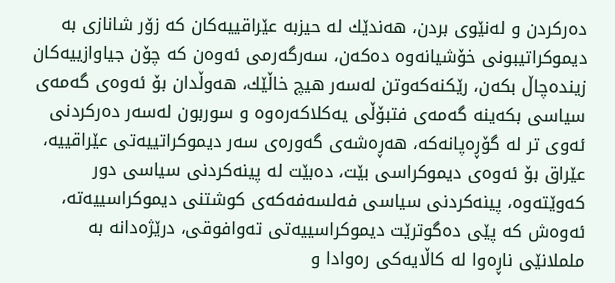ده‌ركردن ‌و له‌نێوی‌ بردن، هه‌ندێك له‌ حیزبه‌ عێراقییه‌كان كه‌ زۆر شانازی‌ به‌ دیموكراتیبونی‌ خۆشیانه‌وه‌ ده‌كه‌ن، سه‌رگه‌رمی‌ ئه‌وه‌ن كه‌ چۆن جیاوازییه‌كان زینده‌چاڵ‌ بكه‌ن، رێكنه‌كه‌وتن له‌سه‌ر هیچ خاڵێك، هه‌وڵدان بۆ ئه‌وه‌ی‌ گه‌مه‌ی‌ سیاسی‌ بكه‌ینه‌ گه‌مه‌ی‌ فتبۆڵی‌ یه‌كلاكه‌ره‌وه‌ ‌و سوربون له‌سه‌ر ده‌ركردنی‌ ئه‌وی‌ تر له‌ گۆڕه‌پانه‌كه‌، هه‌ڕه‌شه‌ی‌ گه‌وره‌ی‌ سه‌ر دیموكراتییه‌تی‌ عێراقییه‌، عێراق بۆ ئه‌وه‌ی‌ دیموكراسی‌ بێت، ده‌بێت له‌ پینه‌كردنی‌ سیاسی‌ دور كه‌وێته‌وه‌، پینه‌كردنی‌ سیاسی‌ فه‌لسه‌فه‌كه‌ی‌ كوشتنی‌ دیموكراسییه‌ته‌، ئه‌وه‌ش كه‌ پێی‌ ده‌گوترێت دیموكراسییه‌تی‌ ته‌وافوقی‌، درێژه‌دانه‌ به‌ ململانێی‌ ناڕه‌وا له‌ كاڵایه‌كی‌ ره‌وادا ‌و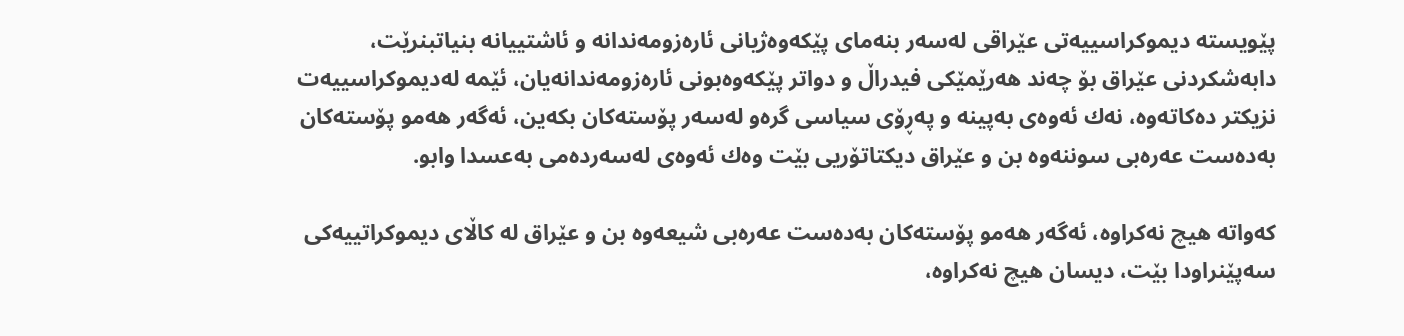پێویسته‌ دیموكراسییه‌تی‌ عێراقی‌ له‌سه‌ر بنه‌مای‌ پێكه‌وه‌ژیانی‌ ئاره‌زومه‌ندانه‌ ‌و ئاشتییانه‌ بنیاتبنرێت، دابه‌شكردنی‌ عێراق بۆ چه‌ند هه‌رێمێكی‌ فیدراڵ‌ ‌و دواتر پێكه‌وه‌بونی‌ ئاره‌زومه‌ندانه‌یان، ئێمه‌ له‌دیموكراسییه‌ت نزیكتر ده‌كاته‌وه‌، نه‌ك ئه‌وه‌ی‌ به‌پینه‌ و په‌ڕۆی‌ سیاسی‌ گره‌و له‌سه‌ر پۆسته‌كان بكه‌ین، ئه‌گه‌ر هه‌مو پۆسته‌كان به‌ده‌ست عه‌ره‌بی‌ سوننه‌وه‌ بن ‌و عێراق دیكتاتۆریی‌ بێت وه‌ك ئه‌وه‌ی‌ له‌سه‌رده‌می‌ به‌عسدا وابو.

كه‌واته‌ هیچ نه‌كراوه‌، ئه‌گه‌ر هه‌مو پۆسته‌كان به‌ده‌ست عه‌ره‌بی‌ شیعه‌وه‌ بن ‌و عێراق له‌ كاڵای‌ دیموكراتییه‌كی‌ سه‌پێنراودا بێت، دیسان هیچ نه‌كراوه‌،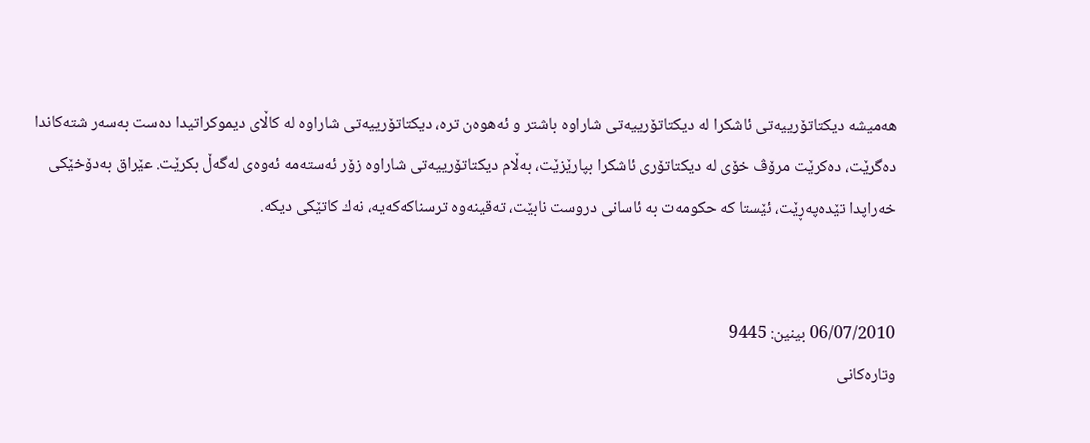هه‌میشه‌ دیكتاتۆرییه‌تی‌ ئاشكرا له‌ دیكتاتۆرییه‌تی‌ شاراوه‌ باشتر و ئه‌هوه‌ن تره‌، دیكتاتۆرییه‌تی‌ شاراوه‌ له‌ كاڵای‌ دیموكراتیدا ده‌ست به‌سه‌ر شته‌كاندا ده‌گرێت، ده‌كرێت مرۆڤ خۆی‌ له‌ دیكتاتۆری‌ ئاشكرا بپارێزێت، به‌ڵام دیكتاتۆرییه‌تی‌ شاراوه‌ زۆر ئه‌سته‌مه‌ ئه‌وه‌ی‌ له‌گه‌ڵ‌ بكرێت. عێراق به‌دۆخێكی‌ خه‌راپدا تێده‌په‌ڕێت، ئێستا كه‌ حكومه‌ت به‌ ئاسانی‌ دروست نابێت، ته‌قینه‌وه‌ ترسناكه‌كه‌یه‌، نه‌ك كاتێكی‌ دیكه‌.


06/07/2010 بینین: 9445
وتاره‌کانی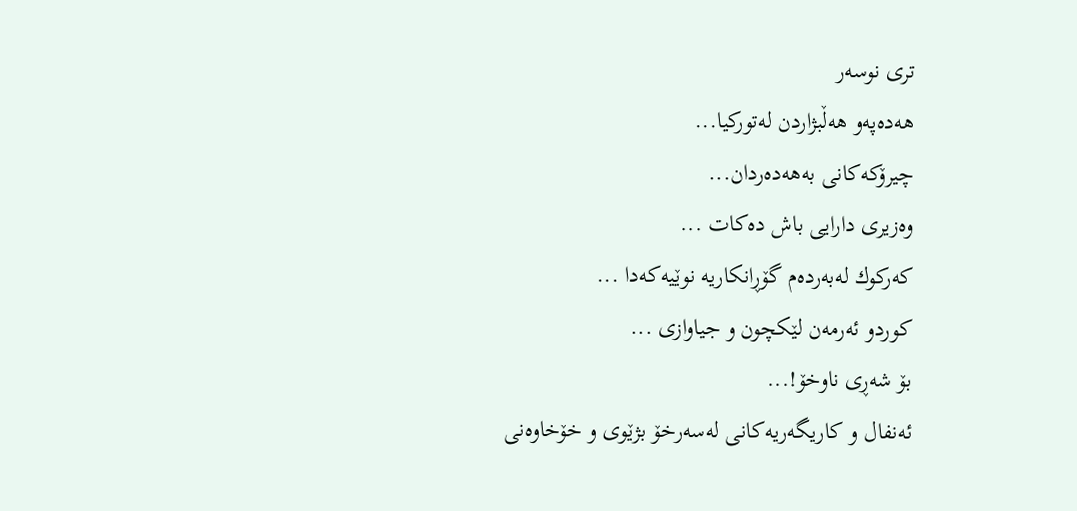تری نوسه‌ر
هەدەپەو هه‌ڵبژاردن‌ لەتوركیا...
چیرۆكه‌كانی‌ به‌هه‌ده‌ردان...
وه‌زیری‌ دارایی‌ باش ده‌كات ...
كه‌ركوك له‌به‌رده‌م گۆڕانكاریه‌ نوێیه‌كه‌دا ...
كوردو ئه‌رمه‌ن لێكچون و جیاوازی ...
بۆ شه‌ڕی‌ ناوخۆ!...
ئه‌نفال و كاریگه‌ریه‌كانی‌ له‌سه‌رخۆ بژێوی‌ و خۆخاوه‌نی‌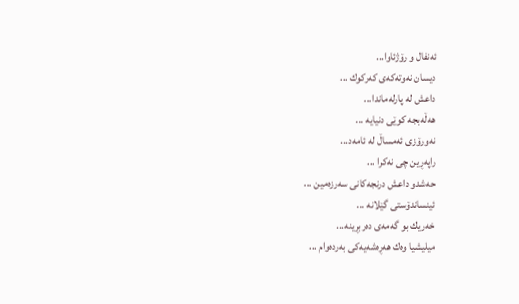ئه‌نفال و رۆژئاوا...
دیسان نه‌وته‌كه‌ی كه‌ركوك ...
داعش له‌ پارله‌ماندا...
هه‌ڵه‌بجه‌ كوێی دنیایه‌ ...
نه‌ورۆزی ئه‌مساڵ له‌ ئامه‌د...
راپه‌ڕین چی‌ نه‌كرا ...
حه‌شدو داعش درنجه‌كانی سه‌رزه‌مین ...
ئینساندۆستی گێلانه‌ ...
خه‌ریك بو گه‌مه‌ی ده‌ربڕینه‌...
میلیشیا وه‌ك هه‌ڕه‌شه‌یه‌كی به‌رده‌وام ...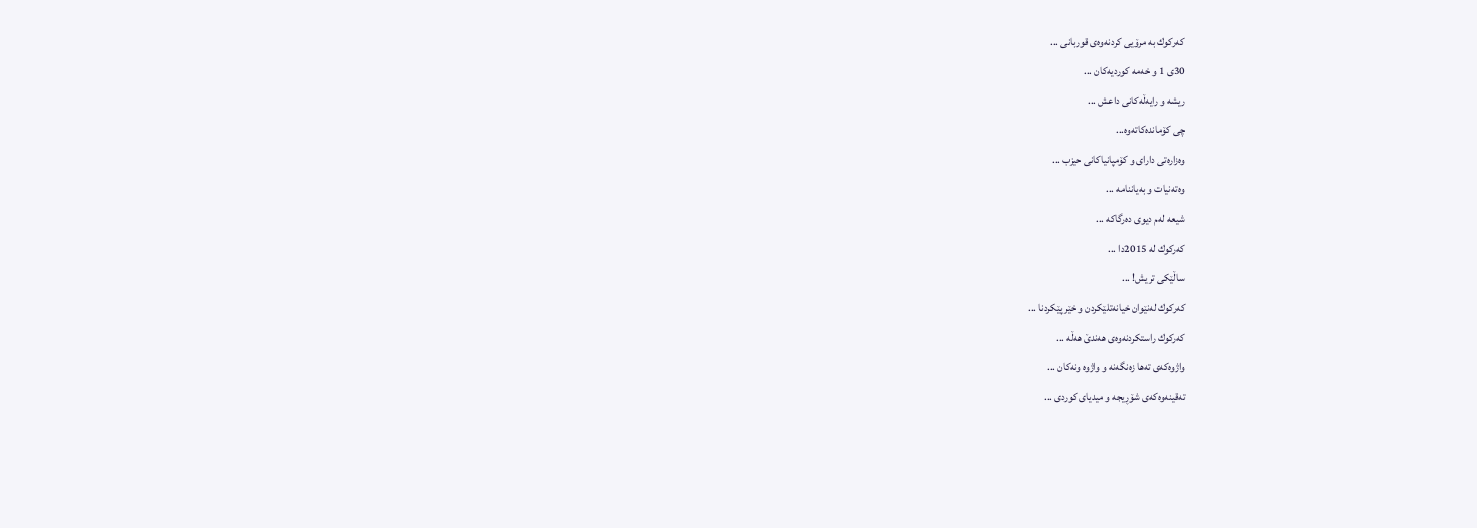كه‌ركوك به‌ مرۆیی كردنه‌وه‌ی قوربانی ...
30ی 1 و خه‌مه‌ كوردیه‌كان ...
ریشه‌ و رایه‌ڵه‌كانی داعش ...
چی كۆمانده‌كاته‌وه‌...
وه‌زاره‌تی‌ دارای‌ و كۆمپانیاكانی‌ حیزب ...
وه‌ته‌نیات و به‌یاننامه‌ ...
شیعه‌ له‌م دیوی‌ ده‌رگاكه‌ ...
كه‌ركوك له‌ 2015دا ...
ساڵێكی‌ تریش! ...
كه‌ركوك له‌نێوان خیانه‌تلێكردن و خێر پێكردنا ...
كه‌ركوك راستكردنه‌وه‌ی‌ هه‌ندێ‌ هه‌ڵه‌ ...
واژوه‌كه‌ی ته‌ها زه‌نگه‌نه‌ و واژوه‌ ونه‌كان ...
ته‌قینه‌وه‌كه‌ی‌ شۆڕیجه ‌و میدیای‌ كوردی‌ ...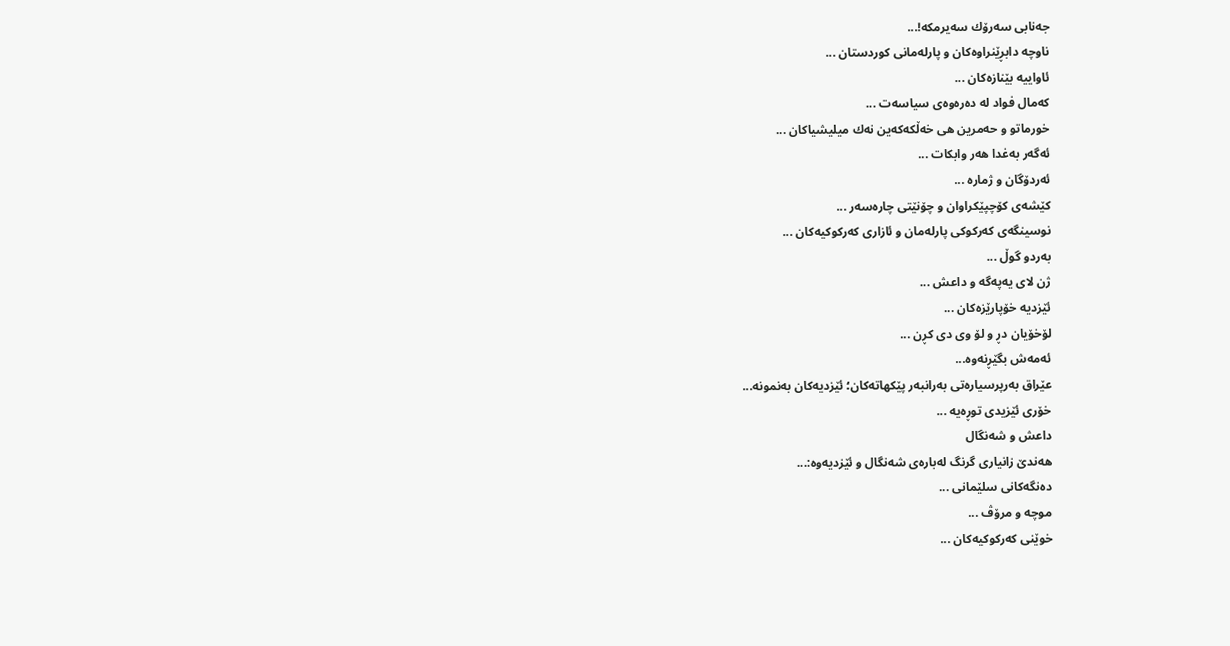جه‌نابی سه‌رۆك سه‌یرمكه‌!...
ناوچه‌ دابڕێنراوه‌كان و پارله‌مانی‌ كوردستان ...
ئاواییه‌ بێنازه‌كان ...
كه‌مال فواد له‌ ده‌ره‌وه‌ی‌ سیاسه‌ت ...
خورماتو و حه‌مرین هی‌ خه‌ڵكه‌كه‌ین نه‌ك میلیشیاكان ...
ئه‌گه‌ر به‌غدا هه‌ر وابكات ...
ئه‌ردۆگان و ژماره‌ ...
كێشه‌ی‌ كۆچپێكراوان و چۆنێتی‌ چاره‌سه‌ر ...
نوسینگه‌ی‌ كه‌ركوكی‌ پارله‌مان و ئازاری‌ كه‌ركوكیه‌كان ...
به‌ردو گوڵ ...
ژن لای‌ یه‌په‌گه‌ و داعش ...
ئێزدیه‌ خۆپارێزه‌كان ...
لۆخۆیان دڕ و لۆ وی‌ دی‌ كڕن ...
ئه‌مه‌ش بگێڕنه‌وه‌...
عێراق به‌رپرسیاره‌تی‌ به‌رانبه‌ر پێكهاته‌كان؛ ئێزدیه‌كان به‌نمونه‌...
خۆری‌ ئێزیدی‌ توڕه‌یه‌ ...
داعش و شه‌نگال
هه‌ندێ‌ زانیاری‌ گرنگ له‌باره‌ی‌ شه‌نگال و ئێزدیه‌وه‌:...
ده‌نگه‌كانی‌ سلێمانی‌ ...
موچه‌ و مرۆڤ ...
خوێنی‌ كه‌ركوكیه‌كان ...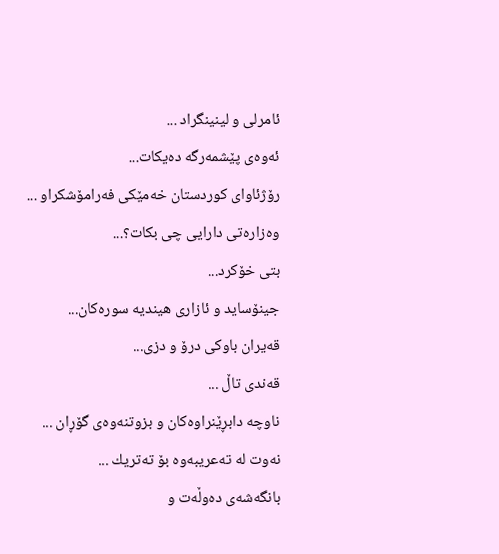ئامرلی‌ و لینینگراد ...
ئه‌وه‌ی‌ پێشمه‌رگه‌ ده‌یكات...
رۆژئاوای‌ كوردستان خه‌مێكی‌ فه‌رامۆشكراو ...
وه‌زاره‌تی‌ دارایی‌ چی‌ بكات؟...
بتی‌ خۆكرد...
جینۆساید و ئازاری‌ هیندیه‌ سوره‌كان...
قه‌یران باوكی‌ درۆ و دزی‌...
قه‌ندی‌ تاڵ ...
ناوچه‌ دابڕێنراوه‌كان و بزوتنه‌وه‌ی‌ گۆڕان ...
نه‌وت له‌ ته‌عریبه‌وه‌ بۆ ته‌تریك ...
بانگه‌شه‌ی‌ ده‌وڵه‌ت و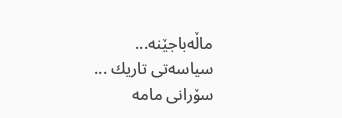ماڵه‌باجێنه‌...
سیاسه‌تی‌ تاریك ...
سۆرانی‌ مامه‌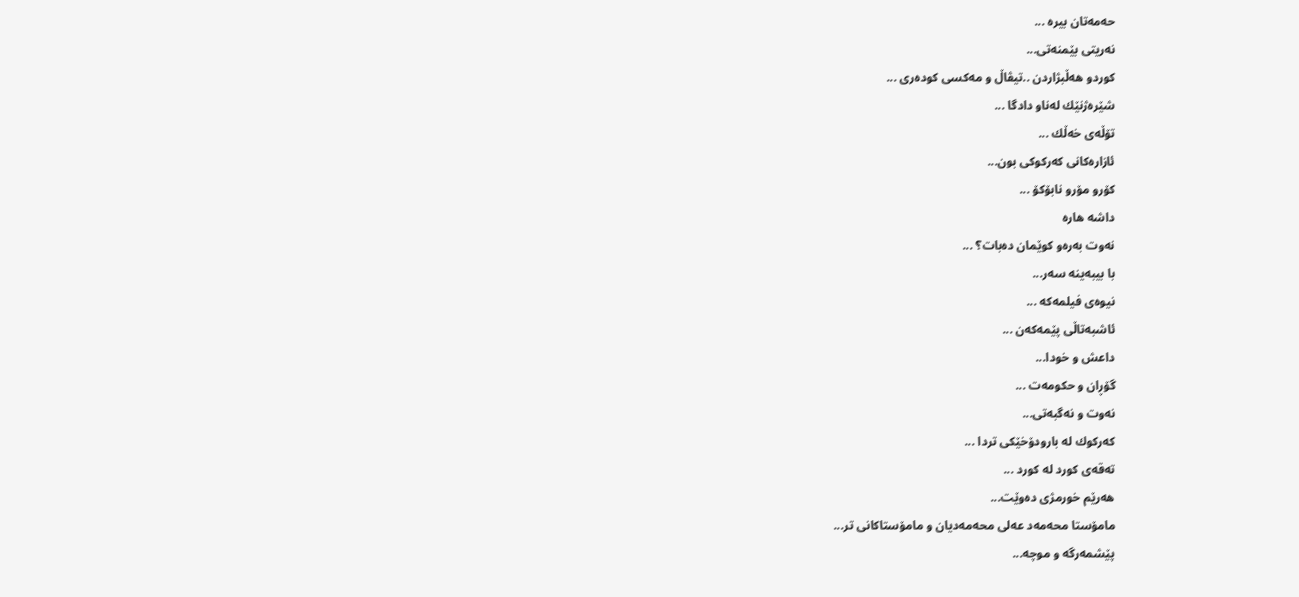حه‌مه‌تان بیره‌ ...
نه‌ریتی‌ بێمنه‌تی‌...
كوردو هه‌ڵبژاردن ..تیڤاڵ و مه‌كسی‌ كوده‌ری‌ ...
شێره‌ژنێك له‌ناو دادگا ...
تۆڵه‌ی‌ خه‌ڵك ...
ئازاره‌كانی‌ كه‌ركوكی‌ بون...
كۆرو مۆرو نابۆكۆ ...
داشه‌ هاره‌
نه‌وت به‌ره‌و كوێمان ده‌بات؟ ...
با بیبه‌ینه‌ سه‌ر...
نیوه‌ی‌ فیلمه‌كه‌ ...
ئاشبه‌تاڵی‌ پێمه‌كه‌ن ...
داعش و خودا...
گۆڕان و حكو‌مه‌ت ...
نه‌وت و نه‌گبه‌تی‌...
كه‌ركوك له‌ بارودۆخێكی‌ تردا ...
ته‌قه‌ی‌ كورد له‌ كورد ...
هه‌رێم خورمژی‌ ده‌وێت...
مامۆستا محه‌مه‌د عه‌لی‌ محه‌مه‌دیان و مامۆستاكانی‌ تر...
پێشمه‌رگه‌ و موچه‌...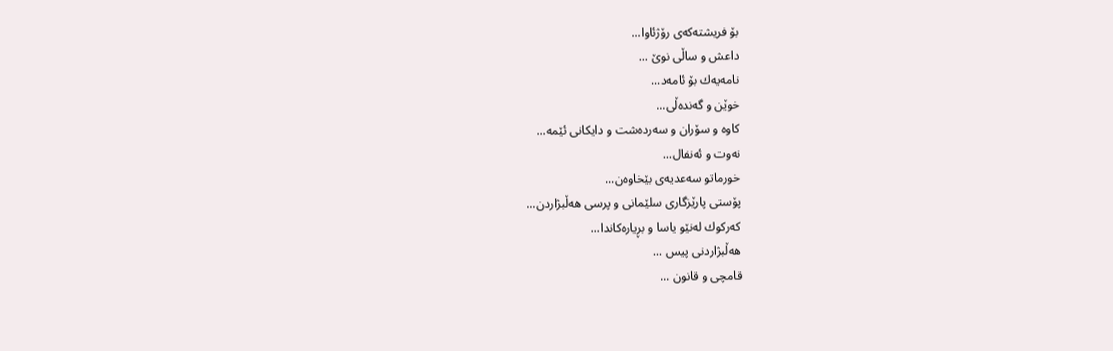بۆ فریشته‌كه‌ی‌ رۆژئاوا...
داعش و ساڵی‌ نوێ‌ ...
نامه‌یه‌ك بۆ ئامه‌د...
خوێن و گه‌نده‌ڵی‌...
كاوه‌ و سۆران و سه‌رده‌شت و دایكانی‌ ئێمه‌...
نه‌وت و ئه‌نفال...
خورماتو سه‌عدیه‌ی‌ بێخاوه‌ن...
پۆستی‌ پارێزگاری‌ سلێمانی‌ و پرسی‌ هه‌ڵبژاردن...
كه‌ركوك له‌نێو یاسا و بڕیاره‌كاندا...
هه‌ڵبژاردنی‌ پیس ...
قامچی‌ و قانون ...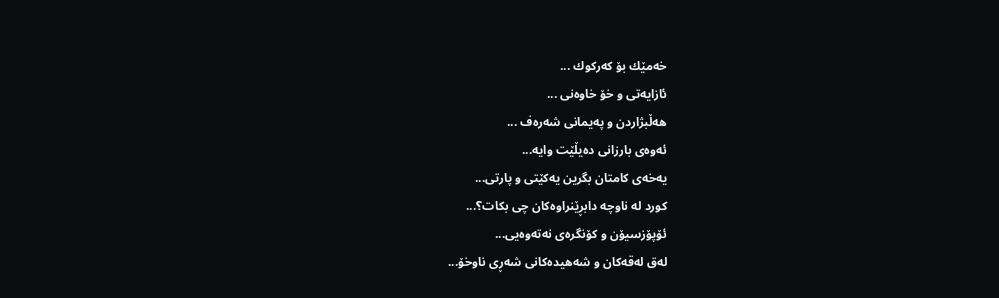خه‌مێك بۆ كه‌ركوك ...
ئازایه‌تی‌ و خۆ خاوه‌نی‌ ...
هه‌ڵبژاردن و په‌یمانی‌ شه‌ره‌ف ...
ئه‌وه‌ی‌ بارزانی‌ ده‌یڵێت وایه‌...
یه‌خه‌ی‌ كامتان بگرین یه‌كێتی‌ و پارتی‌...
كورد له‌ ناوچه‌ دابڕێنراوه‌كان چی‌ بكات؟...
ئۆپۆزسیۆن و كۆنگره‌ی‌ نه‌ته‌وه‌یی‌...
له‌ق له‌قه‌كان و شه‌هیده‌كانی‌ شه‌ڕی‌ ناوخۆ...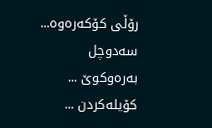رۆڵی‌ كۆكه‌ره‌وه‌...
سه‌دوچل به‌ره‌وكوێ‌ ...
كۆیله‌كردن ...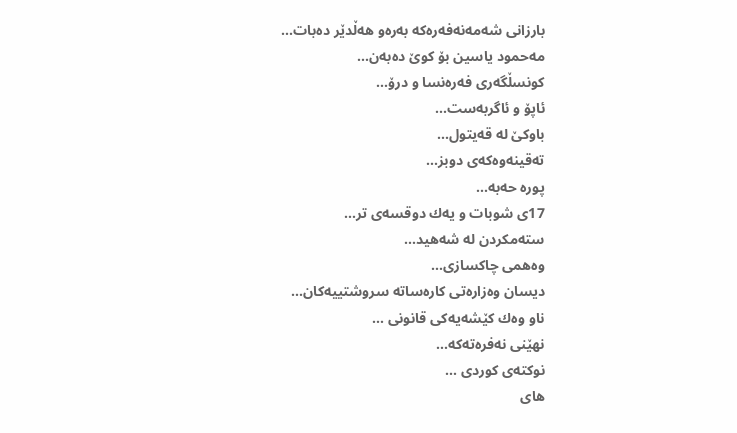بارزانی‌ شه‌مه‌نه‌فه‌ره‌كه‌ به‌ره‌و هه‌ڵدێر ده‌بات...
مه‌حمود یاسین بۆ كوێ‌ ده‌به‌ن...
كونسڵگه‌ری‌ فه‌ره‌نسا و درۆ...
ئاپۆ و ئاگربه‌ست...
باوكێ‌ له‌ قه‌یتول...
ته‌قینه‌وه‌كه‌ی‌ دوبز...
پوره‌ حه‌به‌...
17ی‌ شوبات و یه‌ك دوقسه‌ی‌ تر...
سته‌مكردن له‌ شه‌هید...
وه‌همی‌ چاكسازی‌...
دیسان وه‌زاره‌تی‌ كاره‌ساته‌ سروشتییه‌كان...
ناو وه‌ك كێشه‌یه‌كی‌ قانونی‌ ...
نهێنی‌ نه‌فره‌ته‌كه‌...
نوكته‌ی‌ كوردی‌ ...
های‌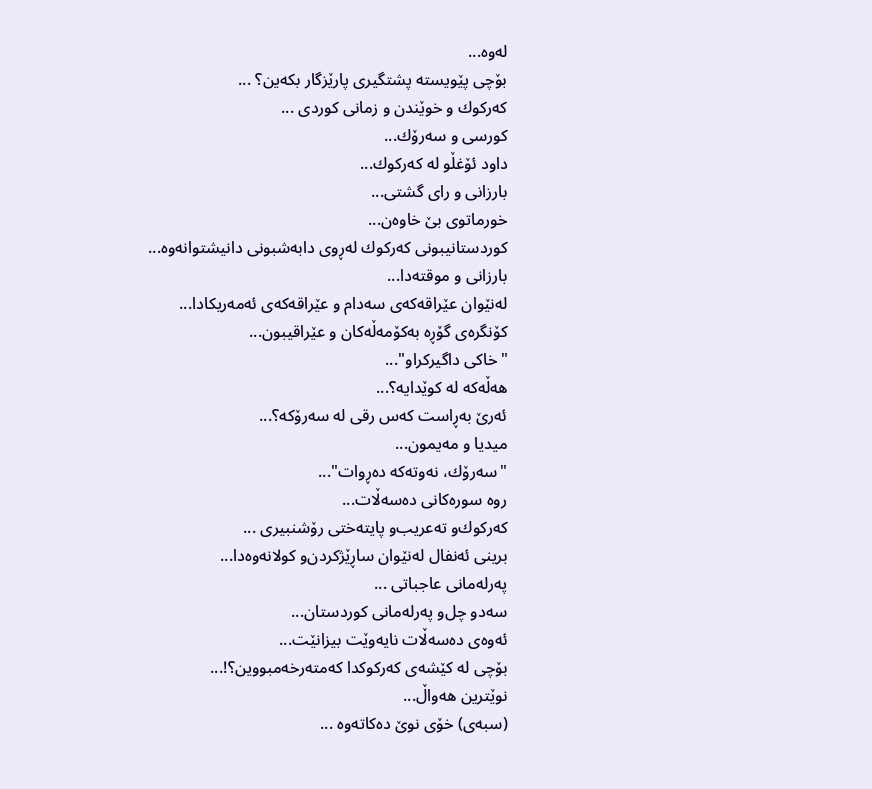له‌وه‌...
بۆچی‌ پێویسته‌ پشتگیری‌ پارێزگار بكه‌ین؟ ...
كه‌ركوك و خوێندن و زمانی‌ كوردی‌ ...
كورسی‌ و سه‌رۆك...
داود ئۆغڵو له‌ كه‌ركوك...
بارزانی‌ و رای‌ گشتی‌...
خورماتوی‌ بێ‌ خاوه‌ن...
كوردستانیبونی كه‌ركوك له‌ڕوی دابه‌شبونی دانیشتوانه‌وه‌...
بارزانی و موقته‌دا...
لەنێوان عێراقەكەی سەدام و عێراقەكەی ئەمه‌ریكادا...
كۆنگرەی گۆڕە بەكۆمەڵەكان و عێراقیبون...
"خاكی‌ داگیركراو"...
هەڵەكە لە كوێدایە؟...
ئه‌رێ‌ به‌ڕاست كه‌س رقی‌ له‌ سه‌رۆكه‌؟...
میدیا ‌و مه‌یمون...
"سه‌رۆك، نه‌وته‌كه‌ ده‌ڕوات"...
روه‌ سوره‌كانی ده‌سه‌ڵات...
كه‌ركوك‌و ته‌عریب‌و پایته‌ختی‌ رۆشنبیری‌ ...
برینی ئه‌نفال له‌نێوان ساڕێژكردن‌و كولانه‌وه‌دا...
په‌رله‌مانی‌ عاجباتی‌ ...
سه‌دو چل‌و په‌رله‌مانی كوردستان...
ئه‌وه‌ی ده‌سه‌ڵات نایه‌وێت بیزانێت...
بۆچی له‌ كێشه‌ی‌ كه‌ركوكدا كه‌مته‌رخه‌مبووین؟!...
نوێترین هه‌واڵ...
(سبەى) خۆى نوێ دەکاتەوە ...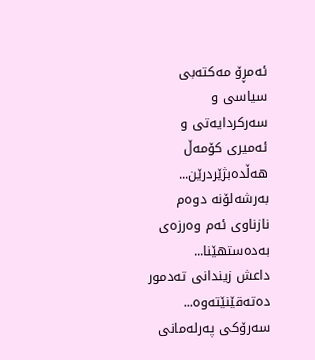ئه‌مڕۆ مه‌كته‌بی‌ سیاسی‌ و سه‌ركردایه‌تی‌ و ئه‌میری‌ كۆمه‌ڵ هەڵدەبژێردرێن...
به‌رشه‌لۆنه‌ دوه‌م نازناوی ئه‌م وه‌رزه‌ی به‌ده‌ستهێنا...
داعش زیندانی تەدمور دەتەقێنێتەوە...
سەرۆكی پەرلەمانی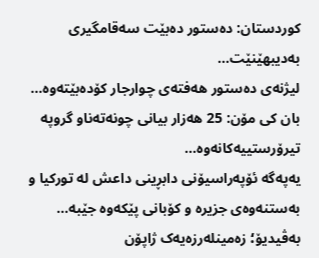كوردستان: دەستور دەبێت سەقامگیری بەدیبهێنێت...
لیژنەی دەستور هەفتەی چوارجار كۆدەبێتەوە...
بان كی مۆن: 25 هەزار بیانی چونەتەناو گروپە تیرۆرستییەكانەوە...
یەپەگە ئۆپەراسیۆنی دابڕینی داعش لە تورکیا و بەستنەوەی جزیرە و کۆبانی پێکەوە جێبە...
بەڤیدیۆ؛ زەمینلەرزەیەک ژاپۆن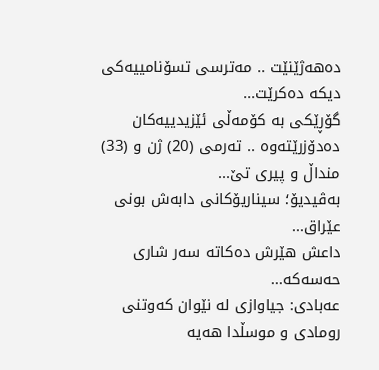دەهەژێنێت .. مەترسی تسۆنامییەکی دیکە دەکرێت...
گۆڕێکی بە کۆمەڵی ئێزیدییەکان دەدۆزرێتەوە .. تەرمی (20) ژن و (33) منداڵ و پیری تێ...
بەڤیدیۆ؛ سیناریۆکانی دابەش بونی عێراق...
داعش هێرش دەکاتە سەر شاری حەسەکە...
عه‌بادی: جیاوازی له‌ نێوان کەوتنی رومادی و موسڵدا هه‌یه‌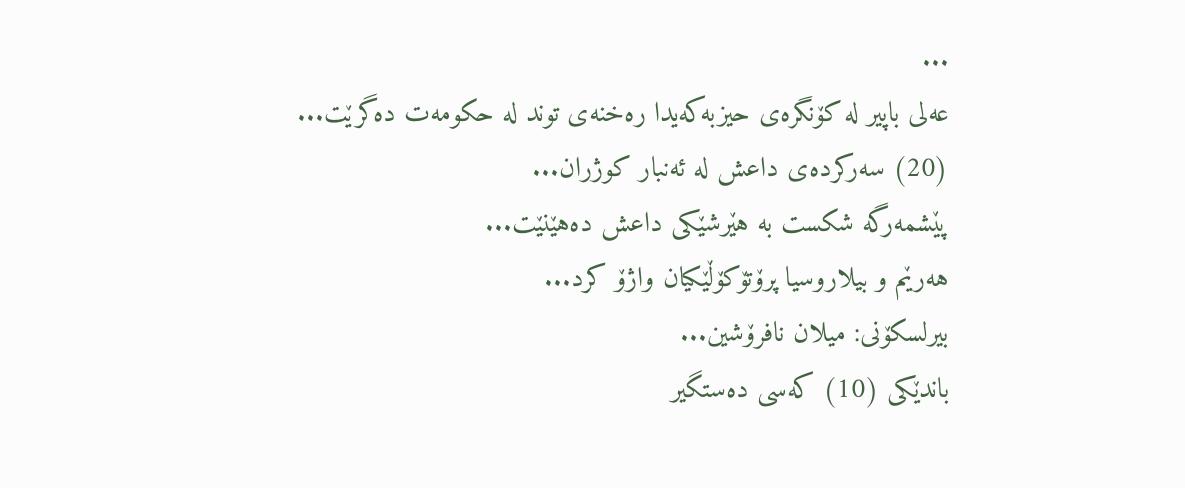...
عەلی باپیر لە کۆنگرەی حیزبەکەیدا رەخنەی توند لە حکومەت دەگرێت...
(20) سه‌ركرده‌ی داعش لە ئەنبار کوژران...
پێشمەرگە شكست بە هێرشێكی داعش دەهێنێت...
هەرێم و بیلاروسیا پرۆتۆکۆڵێکیان واژۆ کرد...
بیرلسكۆنی: میلان نافرۆشین...
باندێکی (10) کەسى دەستگیر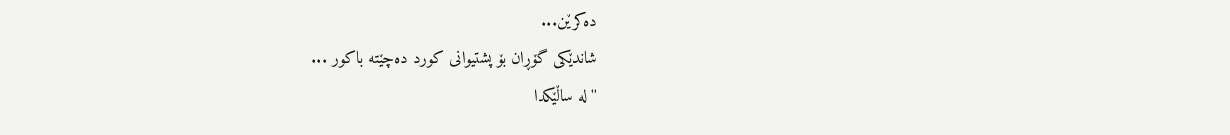دەکرێن...
شاندێکى گۆڕان بۆ پشتیوانی کورد دەچێتە باکور ...
''لە ساڵێکدا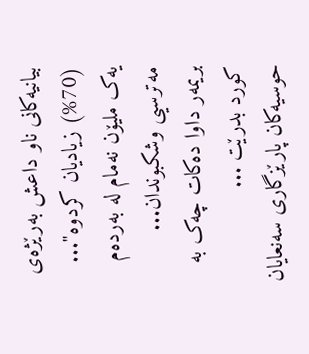بیانیه‌كانی ناو داعش بەرێژەى (70%) زیادیان کردوە''...
یەک ملیۆن نەمام لە بەردەم مەترسیی وشکبوندان...
بریمه‌ر داوا دەکات چەک بە کورد بدرێت ...
حوسیەکان پارێزگارى سەنعایان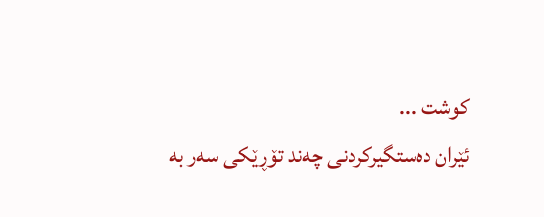کوشت ...
ئێران دەستگیرکردنى چه‌ند تۆڕێكی‌ سه‌ر به‌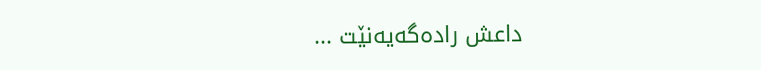داعش رادەگەیەنێت ...